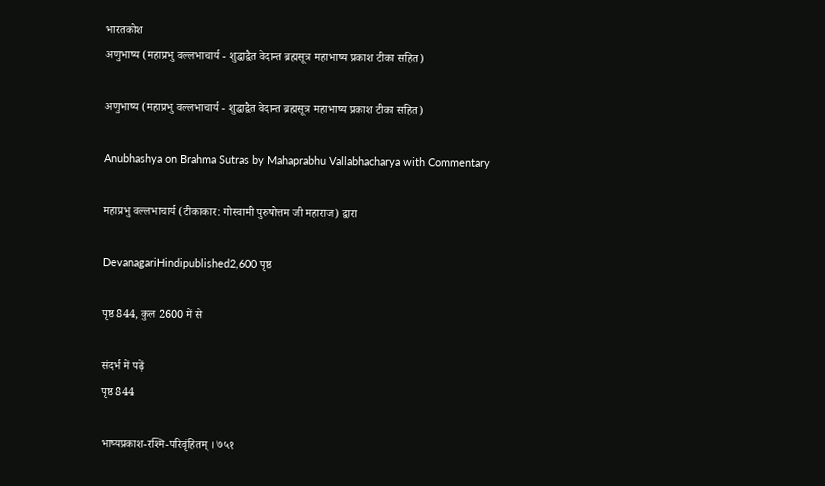भारतकोश
अणुभाष्य (महाप्रभु वल्लभाचार्य - शुद्धाद्वैत वेदान्त ब्रह्मसूत्र महाभाष्य प्रकाश टीका सहित)

अणुभाष्य (महाप्रभु वल्लभाचार्य - शुद्धाद्वैत वेदान्त ब्रह्मसूत्र महाभाष्य प्रकाश टीका सहित)

Anubhashya on Brahma Sutras by Mahaprabhu Vallabhacharya with Commentary

महाप्रभु वल्लभाचार्य (टीकाकार: गोस्वामी पुरुषोत्तम जी महाराज) द्वारा

DevanagariHindipublished2,600 पृष्ठ

पृष्ठ 844, कुल 2600 में से

संदर्भ में पढ़ें
पृष्ठ 844

भाष्यप्रकाश-रश्मि-परिवृंहितम् । ७५१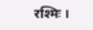रश्मिः ।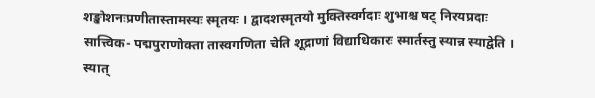शङ्खोशनःप्रणीतास्तामस्यः स्मृतयः । द्वादशस्मृतयो मुक्तिस्वर्गदाः शुभाश्च षट् निरयप्रदाः सात्त्विक- पद्मपुराणोक्ता तास्वगणिता चेति शूद्राणां विद्याधिकारः स्मार्तस्तु स्यान्न स्याद्वेति । स्यात्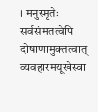। मनुस्मृतेः सर्वसंमतत्वेपि दोषाणामुक्तत्वात् व्यवहारमयूखेस्वा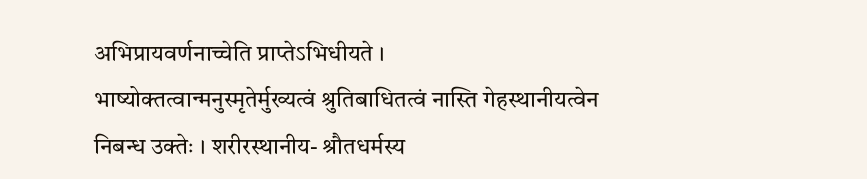अभिप्रायवर्णनाच्चेति प्राप्तेऽभिधीयते । भाष्योक्तत्वान्मनुस्मृतेर्मुख्यत्वं श्रुतिबाधितत्वं नास्ति गेहस्थानीयत्वेन निबन्ध उक्तेः । शरीरस्थानीय- श्रौतधर्मस्य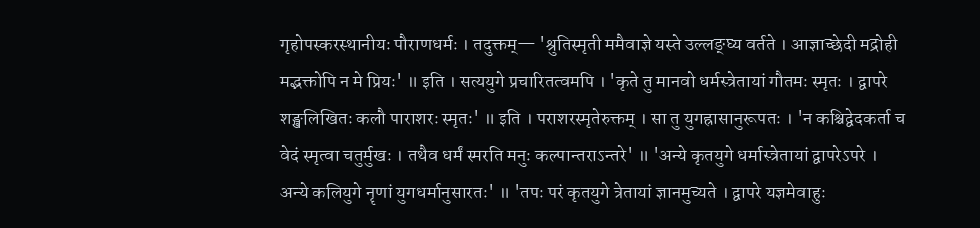गृहोपस्करस्थानीयः पौराणधर्मः । तदुक्तम्— 'श्रुतिस्मृती ममैवाज्ञे यस्ते उल्लङ्घ्य वर्तते । आज्ञाच्छेदी मद्रोही मद्भक्तोपि न मे प्रियः' ॥ इति । सत्ययुगे प्रचारितत्वमपि । 'कृते तु मानवो धर्मस्त्रेतायां गौतमः स्मृतः । द्वापरे शङ्खलिखितः कलौ पाराशरः स्मृतः' ॥ इति । पराशरस्मृतेरुक्तम् । सा तु युगह्रासानुरूपतः । 'न कश्चिद्वेदकर्ता च वेदं स्मृत्वा चतुर्मुखः । तथैव धर्मं स्मरति मनुः कल्पान्तराऽन्तरे' ॥ 'अन्ये कृतयुगे धर्मास्त्रेतायां द्वापरेऽपरे । अन्ये कलियुगे नॄणां युगधर्मानुसारतः' ॥ 'तपः परं कृतयुगे त्रेतायां ज्ञानमुच्यते । द्वापरे यज्ञमेवाहुः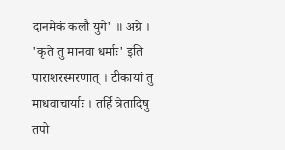दानमेकं कलौ युगे' ॥ अग्रे । 'कृते तु मानवा धर्माः' इति पाराशरस्मरणात् । टीकायां तु माधवाचार्याः । तर्हि त्रेतादिषु तपो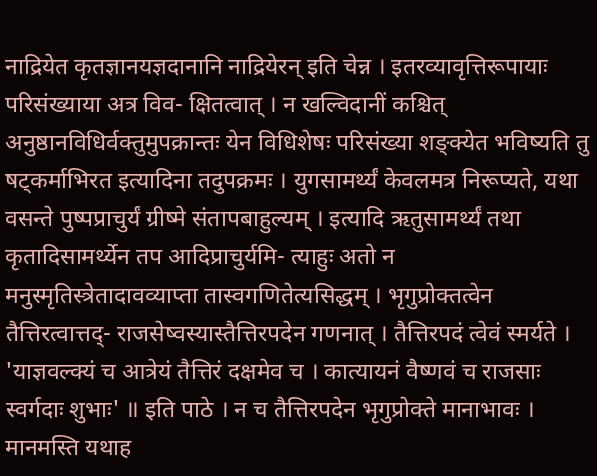नाद्रियेत कृतज्ञानयज्ञदानानि नाद्रियेरन् इति चेन्न । इतरव्यावृत्तिरूपायाः परिसंख्याया अत्र विव- क्षितत्वात् । न खल्विदानीं कश्चित् अनुष्ठानविधिर्वक्तुमुपक्रान्तः येन विधिशेषः परिसंख्या शङ्क्येत भविष्यति तु षट्कर्माभिरत इत्यादिना तदुपक्रमः । युगसामर्थ्यं केवलमत्र निरूप्यते, यथा वसन्ते पुष्पप्राचुर्यं ग्रीष्मे संतापबाहुल्यम् । इत्यादि ऋतुसामर्थ्यं तथा कृतादिसामर्थ्येन तप आदिप्राचुर्यमि- त्याहुः अतो न मनुस्मृतिस्त्रेतादावव्याप्ता तास्वगणितेत्यसिद्धम् । भृगुप्रोक्तत्वेन तैत्तिरत्वात्तद्- राजसेष्वस्यास्तैत्तिरपदेन गणनात् । तैत्तिरपदं त्वेवं स्मर्यते । 'याज्ञवल्क्यं च आत्रेयं तैत्तिरं दक्षमेव च । कात्यायनं वैष्णवं च राजसाः स्वर्गदाः शुभाः' ॥ इति पाठे । न च तैत्तिरपदेन भृगुप्रोक्ते मानाभावः । मानमस्ति यथाह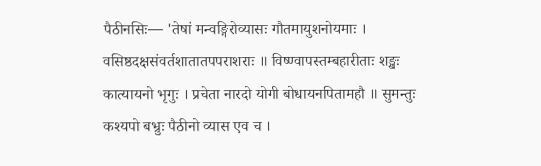पैठीनसिः— 'तेषां मन्वङ्गिरोव्यासः गौतमायुशनोयमाः । वसिष्ठदक्षसंवर्तशातातपपराशराः ॥ विष्ण्वापस्तम्बहारीताः शङ्खः कात्यायनो भृगुः । प्रचेता नारदो योगी बोधायनपितामहौ ॥ सुमन्तुः कश्यपो बभ्रुः पैठीनो व्यास एव च ।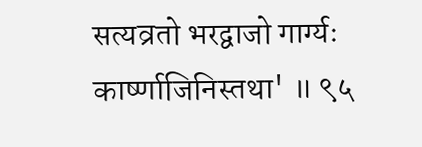सत्यव्रतो भरद्वाजो गार्ग्यः कार्ष्णाजिनिस्तथा' ॥ ९५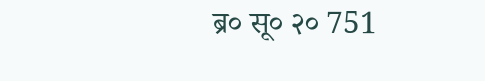ब्र० सू० २० 751